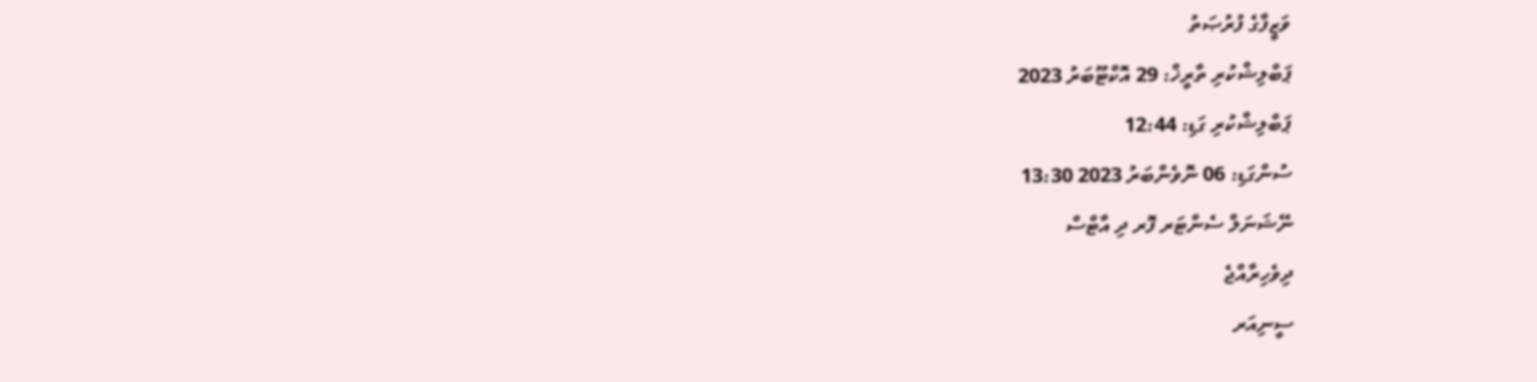ވަޒީފާގެ ފުރުޞަތު
ޕަބްލިޝްކުރި ތާރީޚް: 29 އޮކްޓޫބަރު 2023
ޕަބްލިޝްކުރި ގަޑި: 12:44
ސުންގަޑި: 06 ނޮވެންބަރު 2023 13:30
ނޭޝަނަލް ސެންޓަރ ފޮރ ދި އާޓްސް
ދިވެހިރާއްޖެ
ސީނިއަރ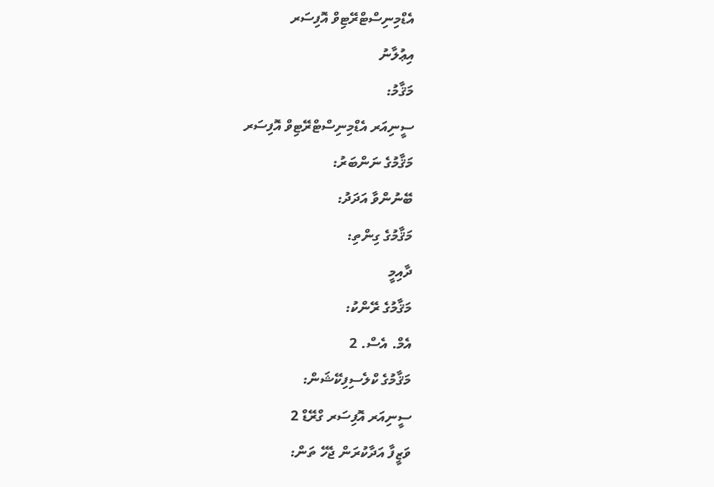އެޑްމިނިސްޓްރޭޓިވް އޮފިސަރ
އިޢުލާނު
މަޤާމު:
ސީނިއަރ އެޑްމިނިސްޓްރޭޓިވް އޮފިސަރ
މަޤާމުގެ ނަންބަރު:
ބޭނުންވާ އަދަދު:
މަޤާމުގެ ގިންތި:
ދާއިމީ
މަޤާމުގެ ރޭންކު:
އެމް. އެސް. 2
މަޤާމުގެ ކްލެސިފިކޭޝަން:
ސީނިއަރ އޮފިސަރ ގްރޭޑް 2
ވަޒީފާ އަދާކުރަން ޖެހޭ ތަން: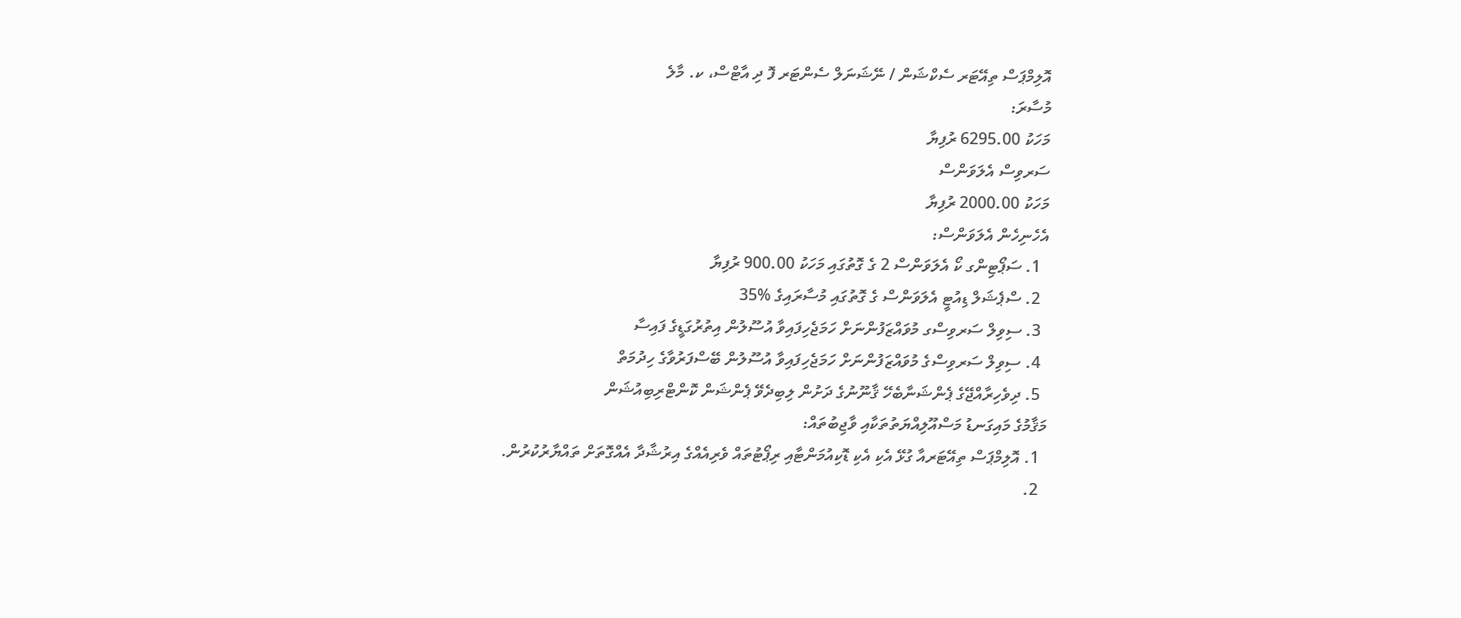އޮލިމްޕަސް ތިއޭޓަރ ސެކްޝަން / ނޭޝަނަލް ސެންޓަރ ފޮ ދި އާޓްސް، ކ. މާލެ
މުސާރަ:
މަހަކު 6295.00 ރުފިޔާ
ސަރވިސް އެލަވަންސް
މަހަކު 2000.00 ރުފިޔާ
އެހެނިހެން އެލަވަންސް:
  1. ސަޕޯޓިންގ ކޯ އެލަވަންސް 2 ގެ ގޮތުގައި މަހަކު 900.00 ރުފިޔާ
  2. ސްޕެޝަލް ޑިއުޓީ އެލަވަންސް ގެ ގޮތުގައި މުސާރައިގެ %35
  3. ސިވިލް ސަރވިސްގ މުވައްޒަފުންނަށް ހަމަޖެހިފައިވާ އުސޫލުން އިތުރުގަޑީގެ ފައިސާ
  4. ސިވިލް ސަރވިސްގެ މުވައްޒަފުންނަށް ހަމަޖެހިފައިވާ އުސޫލުން ބޭސްފަރުވާގެ ހިދުމަތް
  5. ދިވެހިރާއްޖޭގެ ޕެންޝަނާބެހޭ ޤާނޫނުގެ ދަށުން ލިބިދެވޭ ޕެންޝަން ކޮންޓްރިބިއުޝަން
މަޤާމުގެ މައިގަނޑު މަސްއޫލިއްޔަތުތަކާއި ވާޖިބުތައް:
  1. އޮލިމްޕަސް ތިއޭޓަރއާ ގުޅޭ އެކި އެކި ޑޮކިއުމަންޓާއި ރިޕޯޓުތައް ވެރިއެއްގެ އިރުޝާދާ އެއްގޮތަށް ތައްޔާރުކުރުން.
  2.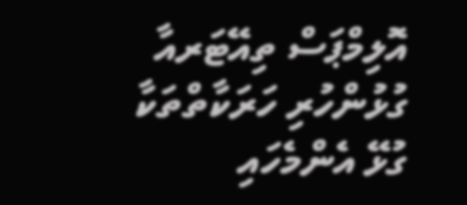އޮލިމްޕަސް ތިއޭޓަރއާ ގުޅުންހުރި ހަރަކާތްތަކާ ގުޅޭ އެންމެހައި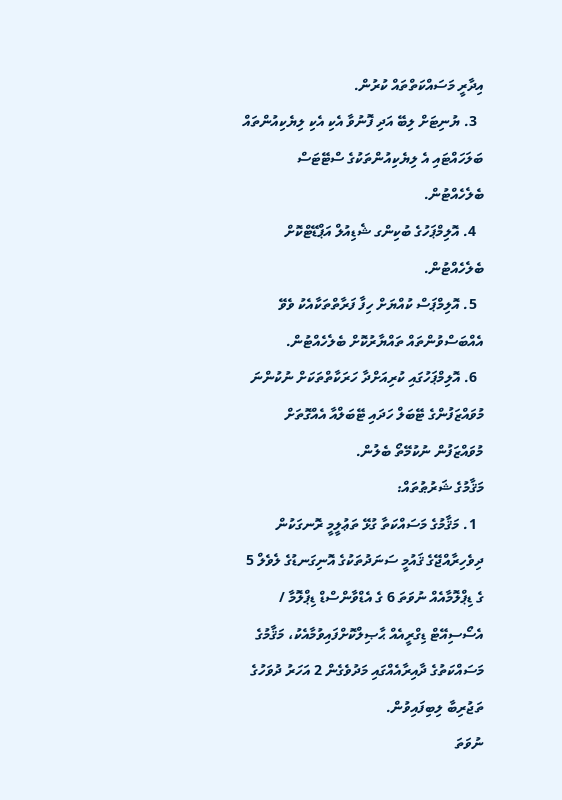އިދާރީ މަސައްކަތްތައް ކުރުން.
  3. ޔުނިޓަށް ލިބޭ އަދި ފޮނުވާ އެކި އެކި ލިޔެކިއުންތައް ބަލަހައްޓައި އެ ލިޔެކިއުންތަކުގެ ސްޓޭޓަސް ބެލެހެއްޓުން.
  4. އޮލިމްޕަހުގެ ބުކިންގ ޝެޑިއުލް އަޕްޑޭޓްކޮށް ބެލެހެއްޓުން.
  5. އޮލިމްޕަސް ކުއްޔަށް ހިފާ ފަރާތްތަކާއެކު ވެވޭ އެއްބަސްވުންތައް ތައްޔާރުކޮށް ބެލެހެއްޓުން.
  6. އޮލިމްޕަހުގައި ކުރިއަށްދާ ހަރަކާތްތަކަށް ނުކުންނަ މުވައްޒަފުންގެ ޓޭބަލް ހަދައި ޓޭބަލްއާ އެއްގޮތަށް މުވައްޒަފުން ނުކުމޭތޯ ބެލުން.
މަޤާމުގެ ޝަރުޠުތައް:
  1. މަޤާމުގެ މަސައްކަތާ ގުޅޭ ތަޢުލީމީ ރޮނގަކުން ދިވެހިރާއްޖޭގެ ޤައުމީ ސަނަދުތަކުގެ އޮނިގަނޑުގެ ލެވެލް 5 ގެ ޑިޕްލޮމާއެއް ނުވަތަ 6 ގެ އެޑްވާންސްޑް ޑިޕްލޮމާ / އެސޯސިއޭޓް ޑިގްރީއެއް ޙާޞިލްކޮށްފައިވުމާއެކު، މަޤާމުގެ މަސައްކަތުގެ ދާއިރާއެއްގައި މަދުވެގެން 2 އަހަރު ދުވަހުގެ ތަޖުރިބާ ލިބިފައިވުން.
ނުވަތަ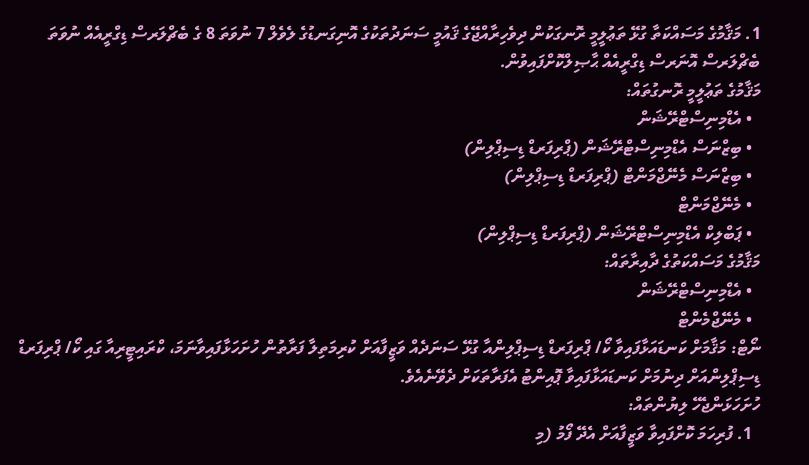1. މަޤާމުގެ މަސައްކަތާ ގުޅޭ ތަޢުލީމީ ރޮނގަކުން ދިވެހިރާއްޖޭގެ ޤައުމީ ސަނަދުތަކުގެ އޮނިގަނޑުގެ ލެވެލް 7 ނުވަތަ 8 ގެ ބެޗްލަރސް ޑިގްރީއެއް ނުވަތަ ބެޗްލަރސް އޮނަރސް ޑިގްރީއެއް ޙާޞިލްކޮށްފައިވުން.
މަޤާމުގެ ތަޢުލީމީ ރޮނގުތައް:
  • އެޑްމިނިސްޓްރޭޝަން
  • ބިޒްނަސް އެޑްމިނިސްޓްރޭޝަން (ޕްރިފަރޑް ޑިސިޕްލިން)
  • ބިޒްނަސް މެނޭޖްމަންޓް (ޕްރިފަރޑް ޑިސިޕްލިން)
  • މެނޭޖްމަންޓް
  • ޕަބްލިކް އެޑްމިނިސްޓްރޭޝަން (ޕްރިފަރޑް ޑިސިޕްލިން)
މަޤާމުގެ މަސައްކަތުގެ ދާއިރާތައް:
  • އެޑްމިނިސްޓްރޭޝަން
  • މެނޭޖްމެންޓް
ނޯޓް: މަޤާމަށް ކަނޑައަޅާފައިވާ ކޯ/ ޕްރިފަރޑް ޑިސިޕްލިންއާ ގުޅޭ ސަނަދެއް ވަޒީފާއަށް ކުރިމަތިލާ ފަރާތުން ހުށަހަޅާފައިވާނަމަ، ކްރައިޓީރިއާ ގައި ކޯ/ ޕްރިފަރޑް ޑިސިޕްލިންއަށް ދިނުމަށް ކަނޑައަޅާފައިވާ ޕޮއިންޓު އެފަރާތަކަށް ދެވޭނެއެވެ.
ހުށަހަޅަންޖެހޭ ލިޔުންތައް:
  1. ފުރިހަމަ ކޮށްފައިވާ ވަޒީފާއަށް އެދޭ ފޯމު (މި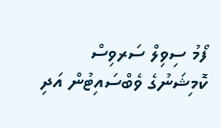ފޯމު ސިވިލް ސަރވިސް ކޮމިޝަނުގެ ވެބްސައިޓުން އަދި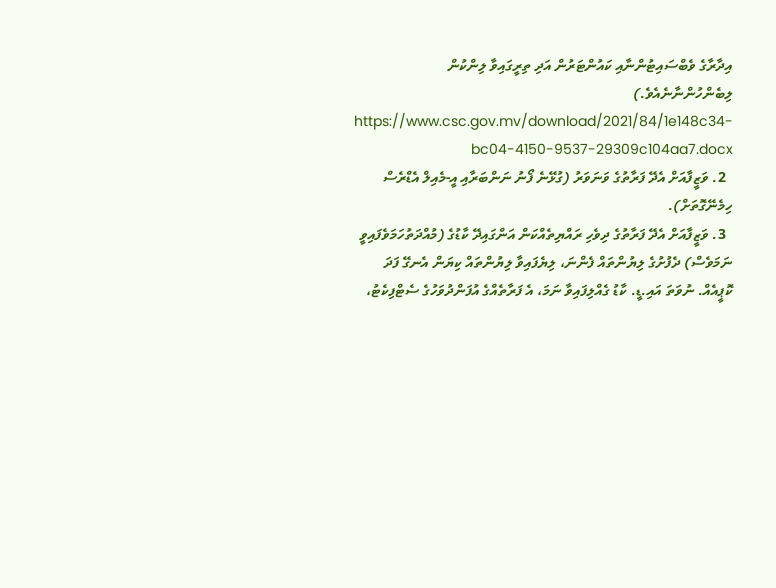އިދާރާގެ ވެބްސައިޓުންނާއި ކައުންޓަރުން އަދި ތިރީގައިވާ ލިންކުން ލިބެންހުންނާނެއެވެ.)  https://www.csc.gov.mv/download/2021/84/1e148c34-bc04-4150-9537-29309c104aa7.docx
  2. ވަޒީފާއަށް އެދޭ ފަރާތުގެ ވަނަވަރު (ގުޅޭނެ ފޯނު ނަންބަރާއި އީ-މެއިލް އެޑްރެސް ހިމެނޭގޮތަށް).
  3. ވަޒީފާއަށް އެދޭ ފަރާތުގެ ދިވެހި ރައްޔިތެއްކަން އަންގައިދޭ ކާޑުގެ (މުއްދަތުހަމަވެފައިވީ ނަމަވެސް) ދެފުށުގެ ލިޔުންތައް ފެންނަ، ލިޔެފައިވާ ލިޔުންތައް ކިޔަން އެނގޭ ފަދަ ކޮޕީއެއް. ނުވަތަ އައި.ޑީ. ކާޑު ގެއްލިފައިވާ ނަމަ، އެ ފަރާތެއްގެ އުފަންދުވަހުގެ ސެޓްފިކެޓު،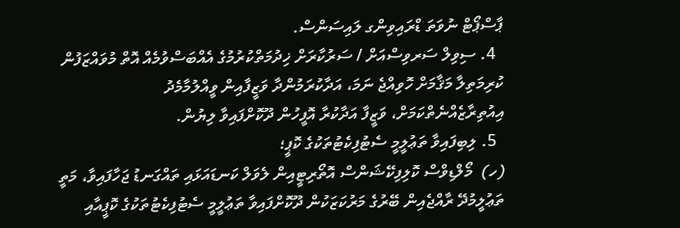ޕާސްޕޯޓް ނުވަތަ ޑްރައިވިންގ ލައިސަންސް.
  4. ސިވިލް ސަރވިސްއަށް / ސަރުކާރަށް ޚިދުމަތްކުރުމުގެ އެއްބަސްވުމެއް އޮތް މުވައްޒަފުން ކުރިމަތިލާ މަޤާމަށް ހޮވިއްޖެ ނަމަ، އަދާކުރަމުންދާ ވަޒީފާއިން ވީއްލުމާމެދު އިއުތިރާޒެއްނެތްކަމަށް، ވަޒީފާ އަދާކުރާ އޮފީހުން ދޫކޮށްފައިވާ ލިޔުން.
  5. ލިބިފައިވާ ތަޢުލީމީ ސެޓުފިކެޓުތަކުގެ ކޮޕީ؛
(ހ)  މޯލްޑިވްސް ކޮލިފިކޭޝަންސް އޮތޯރިޓީއިން ލެވަލް ކަނޑައަޅައި ތައްގަނޑު ޖަހާފައިވާ، މަތީ ތަޢުލީމުދޭ ރާއްޖެއިން ބޭރުގެ މަރުކަޒަކުން ދޫކޮށްފައިވާ ތަޢުލީމީ ސެޓުފިކެޓުތަކުގެ ކޮޕީއާއި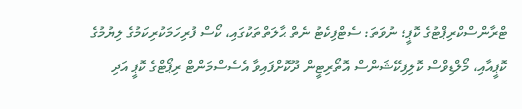ޓްރާންސްކްރިޕްޓުގެ ކޮޕީ؛ ނުވަތަ: ސެޓްފިކެޓު ނެތް ޙާލަތްތަކުގައި، ކޯސް ފުރިހަމަކުރިކަމުގެ ލިޔުމުގެ ކޮޕީއާއި، މޯލްޑިވްސް ކޮލިފިކޭޝަންސް އޮތޯރިޓީން ދޫކޮށްފައިވާ އެސެސްމަންޓް ރިޕޯޓްގެ ކޮޕީ އަދި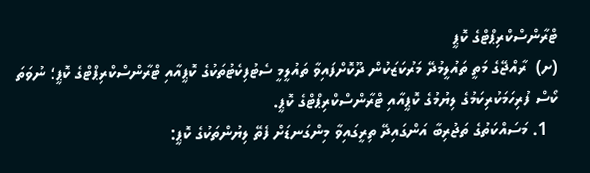ޓްރާންސްކްރިޕްޓްގެ ކޮޕީ
(ށ)  ރާއްޖޭގެ މަތީ ތައުލީމުދޭ މަރުކަޒަކުން ދޫކޮށްފައިވާ ތައުލީމީ ސެޓުފިކެޓުތަކުގެ ކޮޕީއާއި ޓްރާންސްކްރިޕްޓްގެ ކޮޕީ؛ ނުވަތަ ކޯސް ފުރިހަމަކުރިކަމުގެ ލިޔުމުގެ ކޮޕީއާއި ޓްރާންސްކްރިޕްޓްގެ ކޮޕީ.
  1. މަސައްކަތުގެ ތަޖުރިބާ އަންގައިދޭ ތިރީގައިވާ މިންގަނޑަށް ފެތޭ ލިޔުންތަކުގެ ކޮޕީ: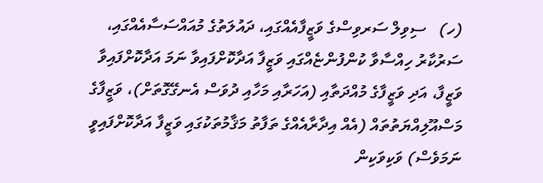(ހ)   ސިވިލް ސަރވިސްގެ ވަޒީފާއެއްގައި، ދައުލަތުގެ މުއައްސަސާއެއްގައި، ސަރުކާރު ހިއްސާވާ ކުންފުންޏެއްގައި ވަޒީފާ އަދާކޮށްފައިވާ ނަމަ އަދާކޮށްފައިވާ ވަޒީފާ، އަދި ވަޒީފާގެ މުއްދަތާއި (އަހަރާއި މަހާއި ދުވަސް އެނގޭގޮތަށް)، ވަޒީފާގެ މަސްއޫލިއްޔަތުތައް (އެއް އިދާރާއެއްގެ ތަފާތު މަޤާމުތަކުގައި ވަޒީފާ އަދާކޮށްފައިވީ ނަމަވެސް) ވަކިވަކިން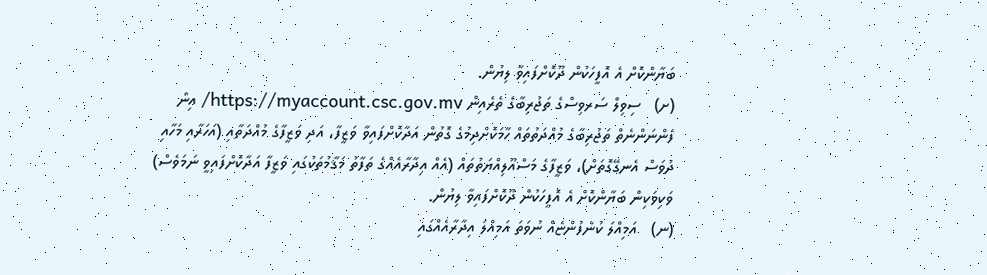ބަޔާންކޮށް އެ އޮފީހަކުން ދޫކޮށްފައިވާ ލިޔުން.
(ށ)   ސިވިލް ސަރވިސްގެ ތަޖުރިބާގެ ތެރެއިން https://myaccount.csc.gov.mv/ އިން ފެންނަންނެތް ތަޖުރިބާގެ މުއްދަތުތައް ހާމަކޮށްދިމުގެ ގޮތުން އަދާކޮށްފައިވާ ވަޒީފާ، އަދި ވަޒީފާގެ މުއްދަތާއި (އަހަރާއި މަހާއި ދުވަސް އެނގޭގޮތަށް)، ވަޒީފާގެ މަސްއޫލިއްޔަތުތައް (އެއް އިދާރާއެއްގެ ތަފާތު މަޤާމުތަކުގައި ވަޒީފާ އަދާކޮށްފައިވީ ނަމަވެސް) ވަކިވަކިން ބަޔާންކޮށް އެ އޮފީހަކުން ދޫކޮށްފައިވާ ލިޔުން.
(ނ)   އަމިއްލަ ކުންފުންޏެއް ނުވަތަ އަމިއްލަ އިދާރާއެއްގައި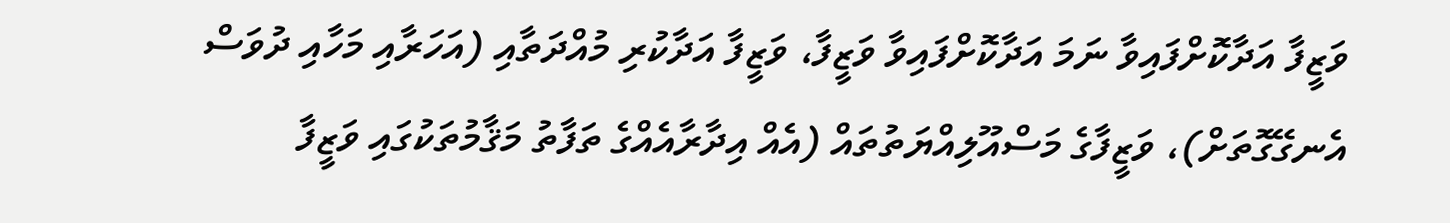ވަޒީފާ އަދާކޮށްފައިވާ ނަމަ އަދާކޮށްފައިވާ ވަޒީފާ، ވަޒީފާ އަދާކުރި މުއްދަތާއި (އަހަރާއި މަހާއި ދުވަސް އެނގޭގޮތަށް)، ވަޒީފާގެ މަސްއޫލިއްޔަތުތައް (އެއް އިދާރާއެއްގެ ތަފާތު މަޤާމުތަކުގައި ވަޒީފާ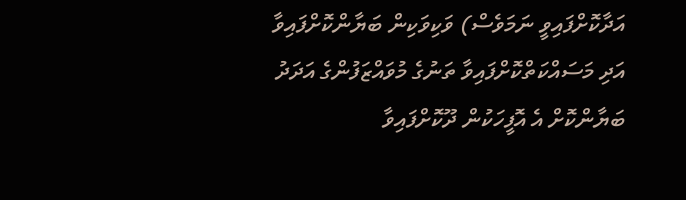އަދާކޮށްފައިވީ ނަމަވެސް) ވަކިވަކިން ބަޔާންކޮށްފައިވާ އަދި މަސައްކަތްކޮށްފައިވާ ތަނުގެ މުވައްޒަފުންގެ އަދަދު ބަޔާންކޮށް އެ އޮފީހަކުން ދޫކޮށްފައިވާ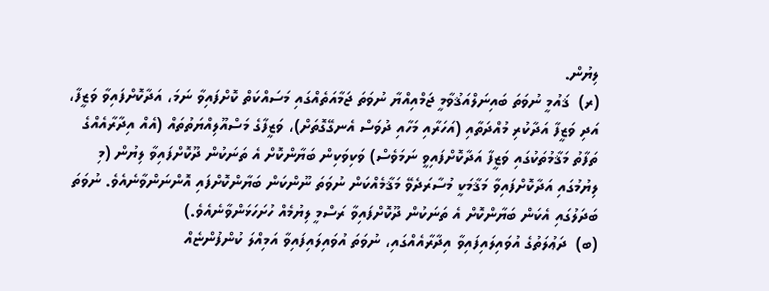ލިޔުން.
(ރ)  ޤައުމީ ނުވަތަ ބައިނަލްއަޤުވާމީ ޖަމްއިއްޔާ ނުވަތަ ޖަމާއަތެއްގައި މަސައްކަތް ކޮށްފައިވާ ނަމަ، އަދާކޮށްފައިވާ ވަޒީފާ، އަދި ވަޒީފާ އަދާކުރި މުއްދަތާއި (އަހަރާއި މަހާއި ދުވަސް އެނގޭގޮތަށް)، ވަޒީފާގެ މަސްއޫލިއްޔަތުތައް (އެއް އިދާރާއެއްގެ ތަފާތު މަޤާމުތަކުގައި ވަޒީފާ އަދާކޮށްފައިވީ ނަމަވެސް) ވަކިވަކިން ބަޔާންކޮށް އެ ތަނަކުން ދޫކޮށްފައިވާ ލިޔުން (މި ލިޔުމުގައި އަދާކޮށްފައިވާ މަޤާމަކީ މުސާރަދެވޭ މަޤާމެއްކަން ނުވަތަ ނޫންކަން ބަޔާންކޮށްފައި އޮންނަންވާނެއެވެ. ނުވަތަ ބަދަލުގައި އެކަން ބަޔާންކޮށް އެ ތަނަކުން ދޫކޮށްފައިވާ ރަސްމީ ލިޔުމެއް ހުށަހަޅަންވާނެއެވެ.)
(ބ)  ދަޢުލަތުގެ އުވައިލައިފައިވާ އިދާރާއެއްގައި، ނުވަތަ އުވައިލައިފައިވާ އަމިއްލަ ކުންފުންޏެއް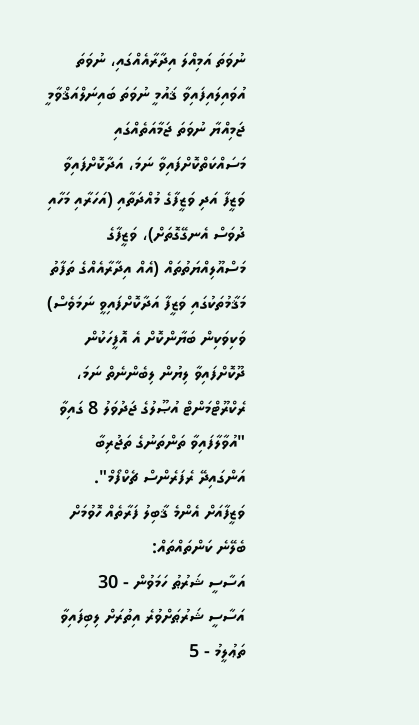ނުވަތަ އަމިއްލަ އިދާރާއެއްގައި، ނުވަތަ އުވައިލައިފައިވާ ޤައުމީ ނުވަތަ ބައިނަލްއަޤްވާމީ ޖަމިއްޔާ ނުވަތަ ޖަމާއަތެއްގައި މަސައްކަތްކޮށްފައިވާ ނަމަ، އަދާކޮށްފައިވާ ވަޒީފާ އަދި ވަޒީފާގެ މުއްދަތާއި (އަހަރާއި މަހާއި ދުވަސް އެނގޭގޮތަށް)، ވަޒީފާގެ މަސްއޫލިއްޔަތުތައް (އެއް އިދާރާއެއްގެ ތަފާތު މަޤާމުތަކުގައި ވަޒީފާ އަދާކޮށްފައިވީ ނަމަވެސް) ވަކިވަކިން ބަޔާންކޮށް އެ އޮފީހަކުން ދޫކޮށްފައިވާ ލިޔުން ލިބެންނެތް ނަމަ، ރެކްރޫޓްމަންޓް އުޞޫލުގެ ޖަދުވަލު 8 ގައިވާ "އުވާލާފައިވާ ތަންތަނުގެ ތަޖުރިބާ އަންގައިދޭ ރެފަރެންސް ޗެކްފޯމް".
ވަޒީފާއަށް އެންމެ ޤާބިލު ފަރާތެއް ހޮވުމަށް ބެލޭނެ ކަންތައްތައް:
އަސާސީ ޝަރުޠު ހަމަވުން - 30
އަސާސީ ޝަރުޠަށްވުރެ އިތުރަށް ލިބިފައިވާ ތަޢުލީމު - 5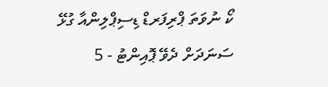ކޯ ނުވަތަ ޕްރިފަރޑް ޑިސިޕްލިންއާ ގުޅޭ ސަނަދަށް ދެވޭ ޕޮއިންޓު - 5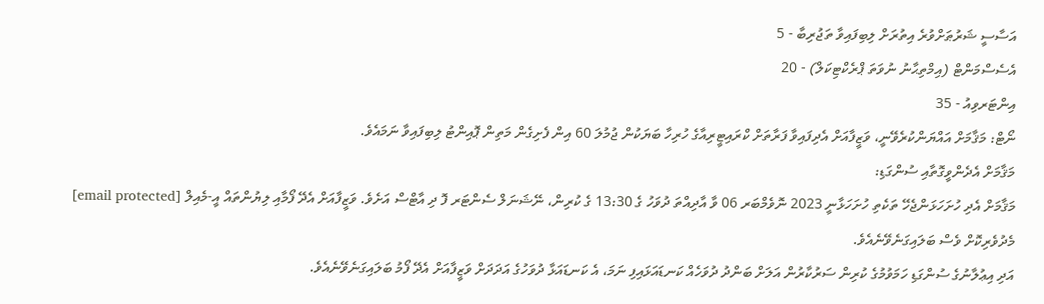އަސާސީ ޝަރުޠަށްވުރެ އިތުރަށް ލިބިފައިވާ ތަޖުރިބާ - 5
އެސެސްމަންޓް (އިމްތިޙާނު ނުވަތަ ޕްރެކްޓިކަލް) - 20
އިންޓަރވިއު - 35
ނޯޓް: މަޤާމަށް އައްޔަންކުރެވޭނީ، ވަޒީފާއަށް އެދިފައިވާ ފަރާތަށް ކްރައިޓީރިއާގެ ހުރިހާ ބަޔަކުން ޖުމުލަ 60 އިން ފެށިގެން މަތިން ޕޮއިންޓު ލިބިފައިވާ ނަމައެވެ.
މަޤާމަށް އެދެންވީގޮތާއި ސުންގަޑި:
މަޤާމަށް އެދި ހުށަހަޅަންޖެހޭ ތަކެތި ހުށަހަޅާނީ 2023 ނޮވެމްބަރ 06 ވާ އާދިއްތަ ދުވަހު ގެ 13:30 ގެ ކުރިން، ނޭޝަނަލް ސެންޓަރ ފޮ ދި އާޓްސް އަށެވެ. ވަޒީފާއަށް އެދޭ ފޯމާއި ލިޔުންތައް އީ-މެއިލް [email protected] މެދުވެރިކޮށް ވެސް ބަލައިގަނެވޭނެއެވެ.
އަދި އިޢުލާނުގެ ސުންގަޑި ހަމަވުމުގެ ކުރިން ސަރުކާރުން އަލަށް ބަންދު ދުވަހެއް ކަނޑައަޅައިފި ނަމަ، އެ ކަނޑައަޅާ ދުވަހުގެ އަދަދަށް ވަޒީފާއަށް އެދޭ ފޯމު ބަލައިގަނެވޭނެއެވެ.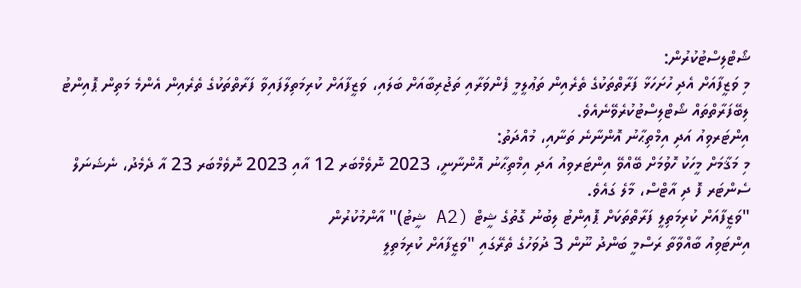ޝޯޓްލިސްޓުކުރުން:
މި ވަޒީފާއަށް އެދި ހުށަހަޅާ ފަރާތްތަކުގެ ތެރެއިން ތަޢުލީމީ ފެންވަރާއި ތަޖުރިބާއަށް ބަލައި، ވަޒީފާއަށް ކުރިމަތިލާފައިވާ ފަރާތްތަކުގެ ތެރެއިން އެންމެ މަތިން ޕޮއިންޓު ލިބޭފަރާތްތައް ޝޯޓްލިސްޓުކުރެވޭނެއެވެ.
އިންޓަރވިއު އަދި އިމްތިޙާނު އޮންނާނެ ތަނާއި، މުއްދަތު:
މި މަޤާމަށް މީހަކު ހޮވުމަށް ބޭއްވޭ އިންޓަރވިއު އަދި އިމްތިޙާނު އޮންނާނީ، 2023 ނޮވެމްބަރ 12 އާއި 2023 ނޮވެމްބަރ 23 އާ ދެމެދު، ނެޝަނަލް ސެންޓަރ ފޮ ދި އާޓްސް، މާލެ ގައެވެ.
"ވަޒީފާއަށް ކުރިމަތިލީ ފަރާތްތަކަށް ޕޮއިންޓު ލިބުނު ގޮތުގެ ޝީޓް (A2 ޝީޓު)" އާންމުކުރުން
އިންޓަވިއު ބާއްވާތާ ރަސްމީ ބަންދު ނޫން 3 ދުވަހުގެ ތެރޭގައި "ވަޒީފާއަށް ކުރިމަތިލީ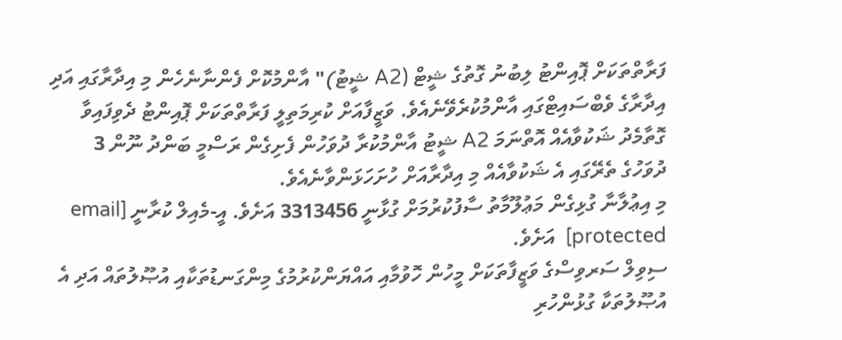ފަރާތްތަކަށް ޕޮއިންޓު ލިބުނު ގޮތުގެ ޝީޓް (A2 ޝީޓު)" އާންމުކޮށް ފެންނާނެހެން މި އިދާރާގައި އަދި އިދާރާގެ ވެބްސައިޓްގައި އާންމުކުރެވޭނެއެވެ. ވަޒީފާއަށް ކުރިމަތިލީ ފަރާތްތަކަށް ޕޮއިންޓު ދެވިފައިވާ ގޮތާމެދު ޝަކުވާއެއް އޮތްނަމަ A2 ޝީޓު އާންމުކުރާ ދުވަހުން ފެށިގެން ރަސްމީ ބަންދު ނޫން 3 ދުވަހުގެ ތެރޭގައި އެ ޝަކުވާއެއް މި އިދާރާއަށް ހުށަހަޅަންވާނެއެވެ.
މި އިޢުލާނާ ގުޅިގެން މަޢުލޫމާތު ސާފުކުރުމަށް ގުޅާނީ 3313456 އަށެވެ. އީ-މެއިލް ކުރާނީ [email protected]  އަށެވެ.
ސިވިލް ސަރވިސްގެ ވަޒީފާތަކަށް މީހުން ހޮވުމާއި އައްޔަންކުރުމުގެ މިންގަނޑުތަކާއި އުޞޫލުތައް އަދި އެ އުޞޫލުތަކާ ގުޅުންހުރި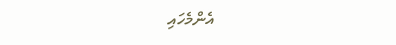އެންމެހައި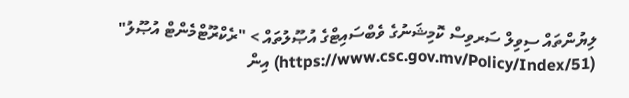ލިޔުންތައް ސިވިލް ސަރވިސް ކޮމިޝަނުގެ ވެބްސައިޓްގެ އުޞޫލުތައް > "ރެކްރޫޓްމެންޓް އުޞޫލު" (https://www.csc.gov.mv/Policy/Index/51) އިން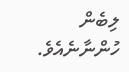ލިބެން ހުންނާނެއެވެ.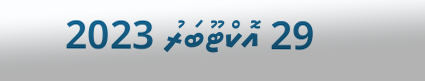29 އޮކްޓޫބަރު 2023